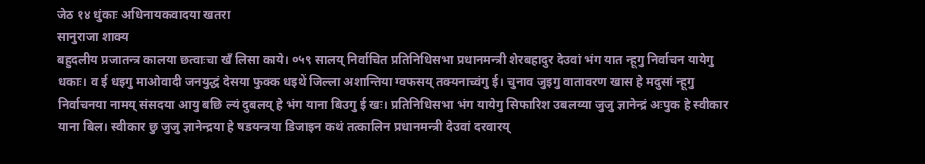जेठ १४ धुंकाः अधिनायकवादया खतरा
सानुराजा शाक्य
बहुदलीय प्रजातन्त्र कालया छत्वाःचा खँ लिसा काये। ०५९ सालय् निर्वाचित प्रतिनिधिसभा प्रधानमन्त्री शेरबहादुर देउवां भंग यात न्हूगु निर्वाचन यायेगु धकाः। व ई धइगु माओवादी जनयुद्धं देसया फुक्क धइथें जिल्ला अशान्तिया ग्वफसय् तक्यनाच्वंगु ई। चुनाव जुइगु वातावरण खास हे मदुसां न्हूगु निर्वाचनया नामय् संसदया आयु बछि ल्यं दुबलय् हे भंग याना बिउगु ई खः। प्रतिनिधिसभा भंग यायेगु सिफारिश उबलय्या जुजु ज्ञानेन्द्रं अःपुक हे स्वीकार याना बिल। स्वीकार छु जुजु ज्ञानेन्द्रया हे षडयन्त्रया डिजाइन कथं तत्कालिन प्रधानमन्त्री देउवां दरवारय्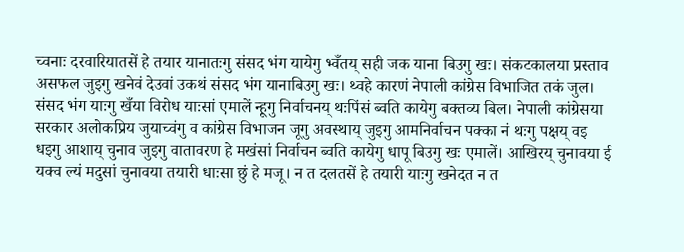च्वनाः दरवारियातसें हे तयार यानातःगु संसद भंग यायेगु भ्वँतय् सही जक याना बिउगु खः। संकटकालया प्रस्ताव असफल जुइगु खनेवं देउवां उकथं संसद भंग यानाबिउगु खः। थ्वहे कारणं नेपाली कांग्रेस विभाजित तकं जुल। संसद भंग याःगु खँया विरोध याःसां एमालें न्हूगु निर्वाचनय् थःपिंसं ब्वति कायेगु बक्तव्य बिल। नेपाली कांग्रेसया सरकार अलोकप्रिय जुयाच्वंगु व कांग्रेस विभाजन जूगु अवस्थाय् जुइगु आमनिर्वाचन पक्का नं थःगु पक्षय् वइ धइगु आशाय् चुनाव जुइगु वातावरण हे मखंसां निर्वाचन ब्वति कायेगु धापू बिउगु खः एमालें। आखिरय् चुनावया ई यक्व ल्यं मदुसां चुनावया तयारी धाःसा छुं हे मजू। न त दलतसें हे तयारी याःगु खनेदत न त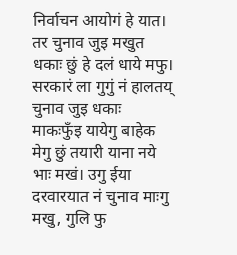निर्वाचन आयोगं हे यात। तर चुनाव जुइ मखुत धकाः छुं हे दलं धाये मफु। सरकारं ला गुगुं नं हालतय् चुनाव जुइ धकाः माकःफुँइ यायेगु बाहेक मेगु छुं तयारी याना नये भाः मखं। उगु ईया दरवारयात नं चुनाव माःगु मखु, गुलि फु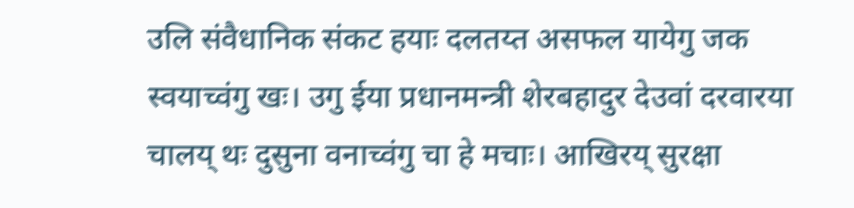उलि संवैधानिक संकट हयाः दलतय्त असफल यायेगु जक स्वयाच्वंगु खः। उगु ईया प्रधानमन्त्री शेरबहादुर देउवां दरवारया चालय् थः दुसुना वनाच्वंगु चा हे मचाः। आखिरय् सुरक्षा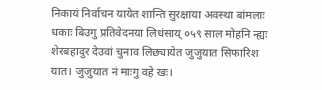निकायं निर्वाचन यायेत शान्ति सुरक्षाया अवस्था बांमलाः धकाः बिउगु प्रतिवेदनया लिधंसाय् ०५९ साल मोहनि न्ह्यः शेरबहादुर देउवां चुनाव लिछ्यायेत जुजुयात सिफारिश यात। जुजुयात नं माःगु वहे खः।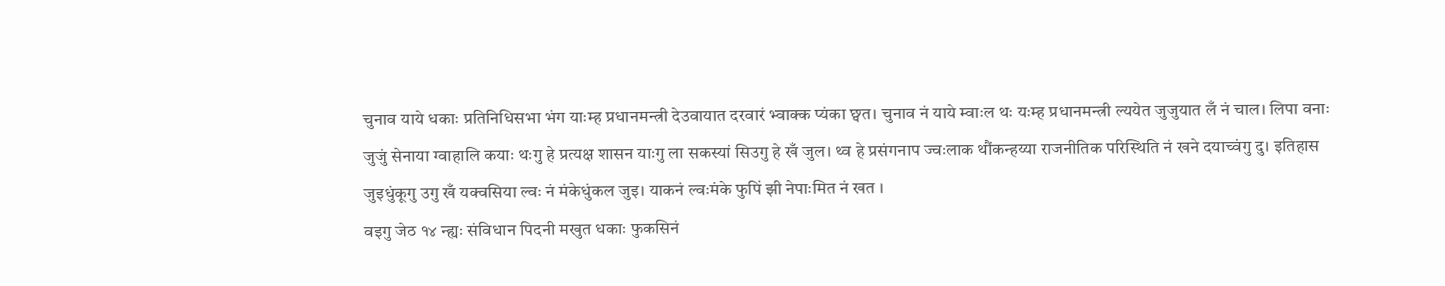चुनाव याये धकाः प्रतिनिधिसभा भंग याःम्ह प्रधानमन्त्री देउवायात दरवारं भ्वाक्क प्यंका छ्वत। चुनाव नं याये म्वाःल थः यःम्ह प्रधानमन्त्री ल्ययेत जुजुयात लँ नं चाल। लिपा वनाः जुजुं सेनाया ग्वाहालि कयाः थःगु हे प्रत्यक्ष शासन याःगु ला सकस्यां सिउगु हे खँ जुल। थ्व हे प्रसंगनाप ज्वःलाक थौंकन्हय्या राजनीतिक परिस्थिति नं खने दयाच्वंगु दु। इतिहास जुइधुंकूगु उगु खँ यक्वसिया ल्वः नं मंकेधुंकल जुइ। याकनं ल्वःमंके फुपिं झी नेपाःमित नं खत ।
वइगु जेठ १४ न्ह्यः संविधान पिदनी मखुत धकाः फुकसिनं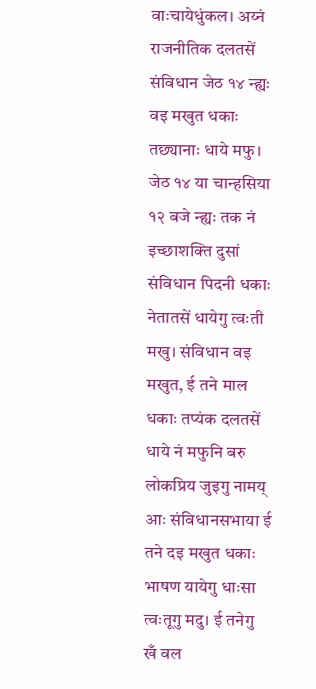वाःचायेधुंकल। अय्नं राजनीतिक दलतसें संविधान जेठ १४ न्ह्यः वइ मखुत धकाः तछ्यानाः धाये मफु। जेठ १४ या चान्हसिया १२ बजे न्ह्यः तक नं इच्छाशक्ति दुसां संविधान पिदनी धकाः नेतातसें धायेगु त्वःती मखु। संविधान वइ मखुत, ई तने माल धकाः तप्यंक दलतसें धाये नं मफुनि बरु लोकप्रिय जुइगु नामय् आः संविधानसभाया ई तने दइ मखुत धकाः भाषण यायेगु धाःसा त्वःतूगु मदु। ई तनेगु खँ वल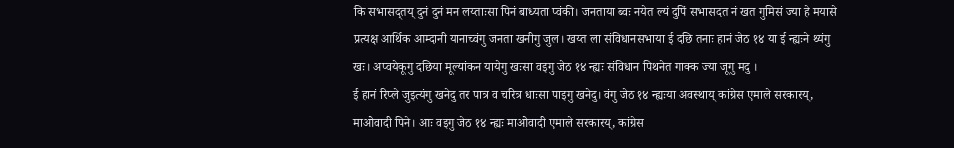कि सभासद्तय् दुनं दुनं मन लय्ताःसा पिनं बाध्यता प्वंकी। जनताया ब्वः नयेत ल्यं दुपिं सभासदत नं खत गुमिसं ज्या हे मयासे प्रत्यक्ष आर्थिक आम्दानी यानाच्वंगु जनता खनीगु जुल। खय्त ला संविधानसभाया ई दछि तनाः हानं जेठ १४ या ई न्ह्यःने थ्यंगु खः। अप्वयेकूगु दछिया मूल्यांकन यायेगु खःसा वइगु जेठ १४ न्ह्यः संविधान पिथनेत गाक्क ज्या जूगु मदु ।
ई हानं रिप्ले जुइत्यंगु खनेदु तर पात्र व चरित्र धाःसा पाइगु खनेदु। वंगु जेठ १४ न्ह्यःया अवस्थाय् कांग्रेस एमाले सरकारय्, माओवादी पिने। आः वइगु जेठ १४ न्ह्यः माओवादी एमाले सरकारय्, कांग्रेस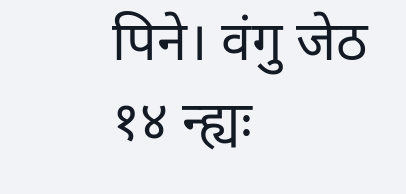पिने। वंगु जेठ १४ न्ह्यः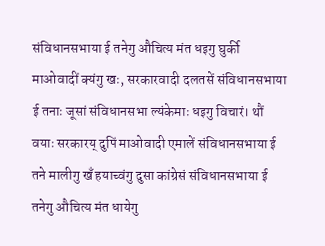संविधानसभाया ई तनेगु औचित्य मंत धइगु घुर्की माओवादीं क्यंगु खः, सरकारवादी दलतसें संविधानसभाया ई तनाः जूसां संविधानसभा ल्यंकेमाः धइगु विचारं। थौं वयाः सरकारय् दुपिं माओवादी एमालें संविधानसभाया ई तने मालीगु खँ हयाच्वंगु दुसा कांग्रेसं संविधानसभाया ई तनेगु औचित्य मंत धायेगु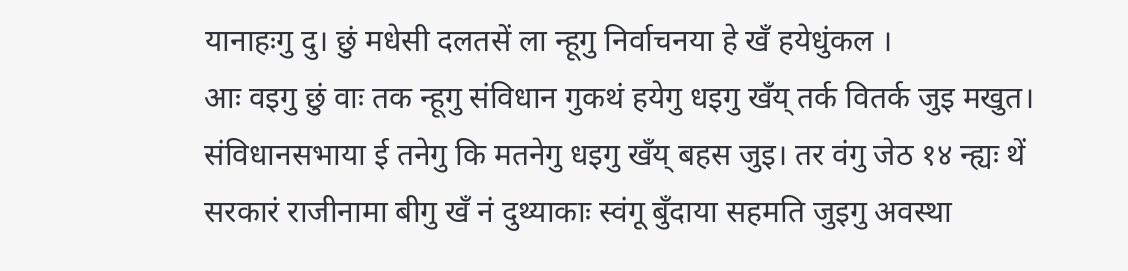यानाहःगु दु। छुं मधेसी दलतसें ला न्हूगु निर्वाचनया हे खँ हयेधुंकल ।
आः वइगु छुं वाः तक न्हूगु संविधान गुकथं हयेगु धइगु खँय् तर्क वितर्क जुइ मखुत। संविधानसभाया ई तनेगु कि मतनेगु धइगु खँय् बहस जुइ। तर वंगु जेठ १४ न्ह्यः थें सरकारं राजीनामा बीगु खँ नं दुथ्याकाः स्वंगू बुँदाया सहमति जुइगु अवस्था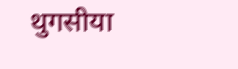थुगसीया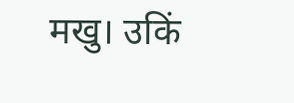मखु। उकिं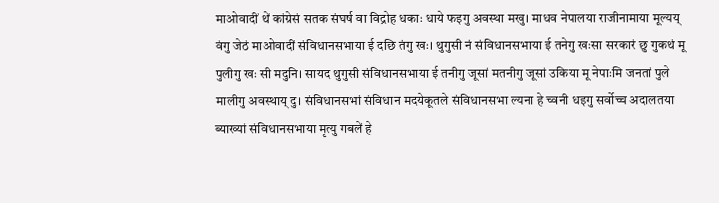माओवादीं थें कांग्रेसं सतक संघर्ष वा विद्रोह धकाः धाये फइगु अवस्था मखु। माधव नेपालया राजीनामाया मूल्यय् वंगु जेठं माओवादीं संविधानसभाया ई दछि तंगु खः। थुगुसी नं संविधानसभाया ई तनेगु खःसा सरकारं छु गुकथं मू पुलीगु खः सी मदुनि। सायद थुगुसी संविधानसभाया ई तनीगु जूसां मतनीगु जूसां उकिया मू नेपाःमि जनतां पुले मालीगु अवस्थाय् दु। संविधानसभां संविधान मदयेकूतले संविधानसभा ल्यना हे च्वनी धइगु सर्वोच्च अदालतया ब्याख्यां संविधानसभाया मृत्यु गबलें हे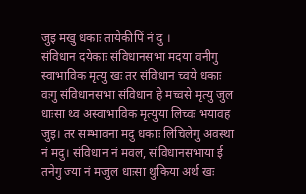जुइ मखु धकाः तायेकीपिं नं दु ।
संविधान दयेकाः संविधानसभा मदया वनीगु स्वाभाविक मृत्यु खः तर संविधान च्वये धकाः वःगु संविधानसभा संविधान हे मच्वसे मृत्यु जुल धाःसा थ्व अस्वाभाविक मृत्युया लिच्वः भयावह जुइ। तर सम्भावना मदु धकाः लिचिलेगु अवस्था नं मदु। संविधान नं मवल, संविधानसभाया ई तनेगु ज्या नं मजुल धाःसा थुकिया अर्थ खः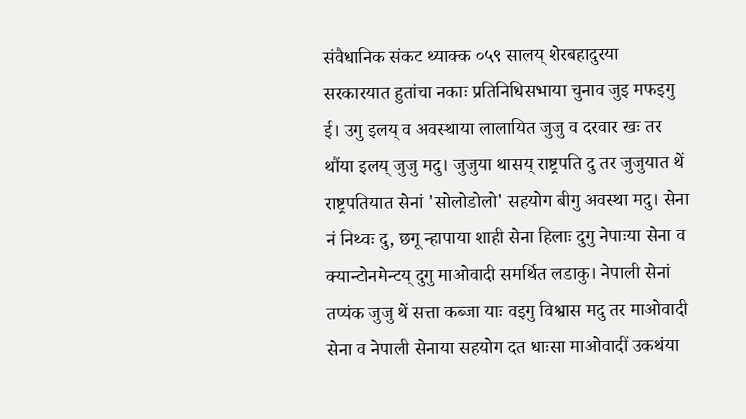संवैधानिक संकट थ्याक्क ०५९ सालय् शेरबहादुरया सरकारयात हुतांचा नकाः प्रतिनिधिसभाया चुनाव जुइ मफइगु ई। उगु इलय् व अवस्थाया लालायित जुजु व दरवार खः तर थौंया इलय् जुजु मदु। जुजुया थासय् राष्ट्रपति दु तर जुजुयात थें राष्ट्रपतियात सेनां 'सोलोडोलो' सहयोग बीगु अवस्था मदु। सेना नं निथ्वः दु, छगू न्हापाया शाही सेना हिलाः दुगु नेपाःया सेना व क्यान्टोनमेन्टय् दुगु माओवादी समर्थित लडाकु। नेपाली सेनां तप्यंक जुजु थें सत्ता कब्जा याः वइगु विश्वास मदु तर माओवादी सेना व नेपाली सेनाया सहयोग दत धाःसा माओवादीं उकथंया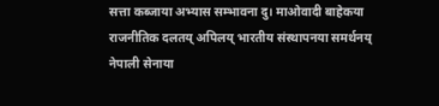सत्ता कब्जाया अभ्यास सम्भावना दु। माओवादी बाहेकया राजनीतिक दलतय् अपिलय् भारतीय संस्थापनया समर्थनय् नेपाली सेनाया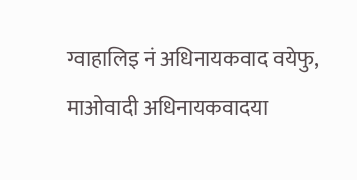ग्वाहालिइ नं अधिनायकवाद वयेफु, माओवादी अधिनायकवादया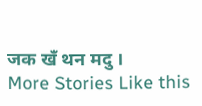जक खँ थन मदु ।
More Stories Like this